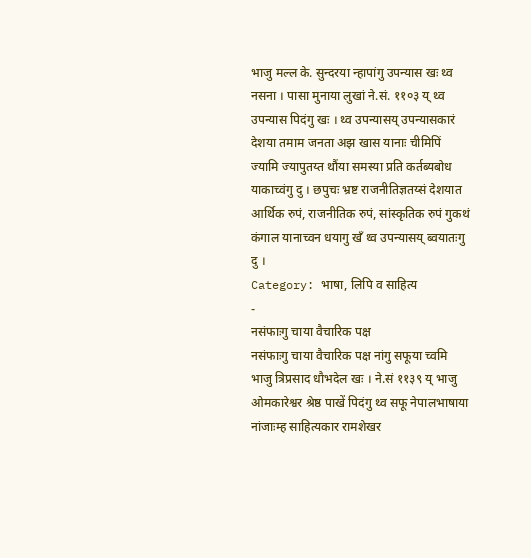भाजु मल्ल के. सुन्दरया न्हापांगु उपन्यास खः थ्व नसना । पासा मुनाया लुखां ने.सं. ११०३ य् थ्व उपन्यास पिदंगु खः । थ्व उपन्यासय् उपन्यासकारं देशया तमाम जनता अझ खास यानाः चीमिपिं ज्यामि ज्यापुतय्त थौंया समस्या प्रति कर्तब्यबोध याकाच्वंगु दु । छपुचः भ्रष्ट राजनीतिज्ञतय्सं देशयात आर्थिक रुपं, राजनीतिक रुपं, सांस्कृतिक रुपं गुकथं कंगाल यानाच्वन धयागु खँ थ्व उपन्यासय् ब्वयातःगु दु ।
Category: भाषा, लिपि व साहित्य
-
नसंफाःगु चाया वैचारिक पक्ष
नसंफाःगु चाया वैचारिक पक्ष नांगु सफूया च्वमि भाजु त्रिप्रसाद धौभदेल खः । ने.सं ११३९ य् भाजु ओमकारेश्वर श्रेष्ठ पाखें पिदंगु थ्व सफू नेपालभाषाया नांजाःम्ह साहित्यकार रामशेखर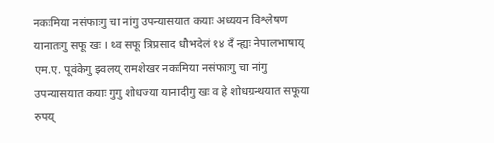नकःमिया नसंफाःगु चा नांगु उपन्यासयात कयाः अध्ययन विश्लेषण यानातःगु सफू खः । थ्व सफू त्रिप्रसाद धौभदेलं १४ दँ न्ह्यः नेपालभाषाय् एम.ए. पूवंकेगु झ्वलय् रामशेखर नकःमिया नसंफाःगु चा नांगु उपन्यासयात कयाः गुगु शोधज्या यानादीगु खः व हे शोधग्रन्थयात सफूया रुपय्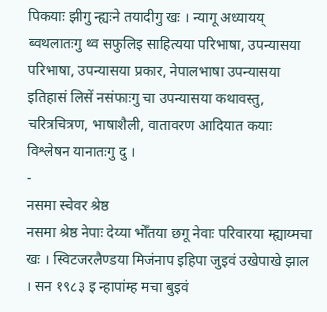पिकयाः झीगु न्ह्यःने तयादीगु खः । न्यागू अध्यायय् ब्वथलातःगु थ्व सफुलिइ साहित्यया परिभाषा, उपन्यासया परिभाषा, उपन्यासया प्रकार, नेपालभाषा उपन्यासया इतिहासं लिसें नसंफाःगु चा उपन्यासया कथावस्तु, चरित्रचित्रण, भाषाशैली, वातावरण आदियात कयाः विश्लेषन यानातःगु दु ।
-
नसमा स्चेवर श्रेष्ठ
नसमा श्रेष्ठ नेपाः देय्या भोँतया छगू नेवाः परिवारया म्ह्याय्मचा खः । स्विटजरलैण्डया मिजंनाप इहिपा जुइवं उखेपाखे झाल । सन १९८३ इ न्हापांम्ह मचा बुइवं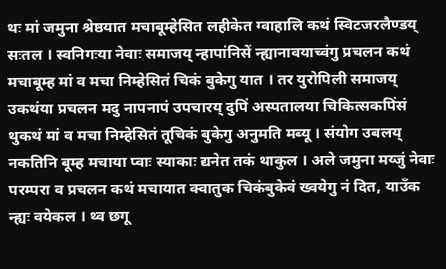थः मां जमुना श्रेष्ठयात मचाबूम्हेसित लहीकेत ग्वाहालि कथं स्विटजरलैण्डय् सःतल । स्वनिगःया नेवाः समाजय् न्हापांनिसें न्ह्यानावयाच्वंगु प्रचलन कथं मचाबूम्ह मां व मचा निम्हेसितं चिकं बुकेगु यात । तर युरोपिली समाजय् उकथंया प्रचलन मदु नापनापं उपचारय् दुपिं अस्पतालया चिकित्सकपिंसं थुकथं मां व मचा निम्हेसितं तूचिकं बुकेगु अनुमति मब्यू । संयोग उबलय् नकतिनि बूम्ह मचाया प्वाः स्याकाः द्यनेत तकं थाकुल । अले जमुना मय्जुं नेवाः परम्परा व प्रचलन कथं मचायात क्वातुक चिकंबुकेवं ख्वयेगु नं दित, याउँक न्ह्यः वयेकल । थ्व छगू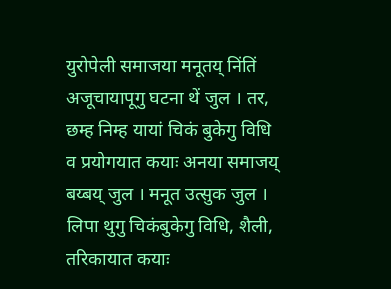युरोपेली समाजया मनूतय् निंतिं अजूचायापूगु घटना थें जुल । तर, छम्ह निम्ह यायां चिकं बुकेगु विधि व प्रयोगयात कयाः अनया समाजय् बय्बय् जुल । मनूत उत्सुक जुल । लिपा थुगु चिकंबुकेगु विधि, शैली, तरिकायात कयाः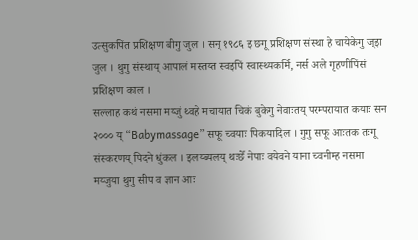उत्सुकपिंत प्रशिक्षण बीगु जुल । सन् १९८६ इ छगू प्रशिक्षण संस्था हे चायेकेगु ज्इा जुल । थुगु संस्थाय् आपालं मस्तय्त स्वइपिं स्वास्थ्यकर्मि, नर्स अले गृहणीपिंसं प्रशिक्षण काल ।
सल्लाह कथं नसमा मय्जुं थ्वहे मचायात चिकं बुकेगु नेवाःतय् परम्परायात कयाः सन २००० य् “Babymassage” सफू च्वयाः पिकयादिल । गुगु सफू आःतक तःगू संस्करणय् पिदने धुंकल । इलय्ब्यलय् थःछेँ नेपाः वयेवने याना च्वनीम्ह नसमा मय्जुया थुगु सीप व ज्ञान आः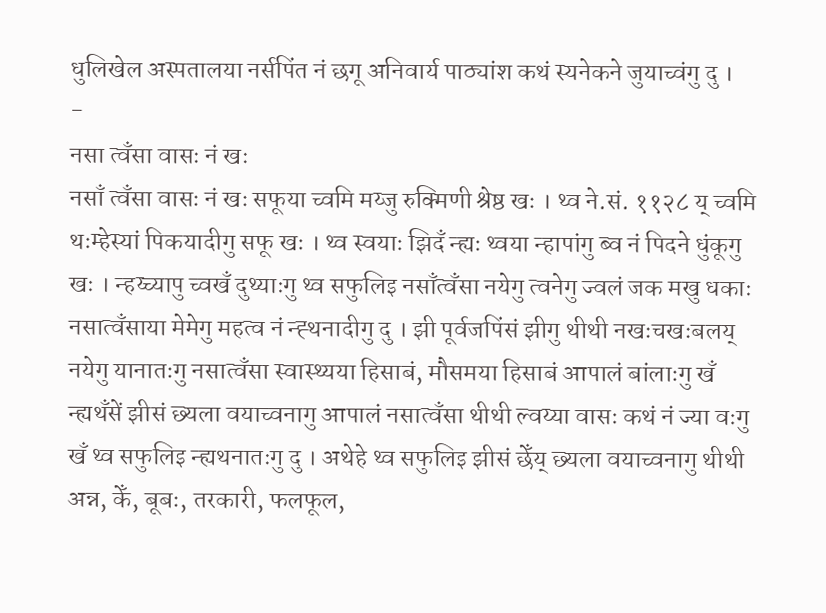धुलिखेल अस्पतालया नर्सपिंत नं छगू अनिवार्य पाठ्यांश कथं स्यनेकने जुयाच्वंगु दु ।
-
नसा त्वँसा वासः नं खः
नसाँ त्वँसा वासः नं खः सफूया च्वमि मय्जु रुक्मिणी श्रेष्ठ खः । थ्व ने.सं. ११२८ य् च्वमि थःम्हेस्यां पिकयादीगु सफू खः । थ्व स्वयाः झिदँ न्ह्यः थ्वया न्हापांगु ब्व नं पिदने धुंकूगु खः । न्हय्च्यापु च्वखँ दुथ्याःगु थ्व सफुलिइ नसाँत्वँसा नयेगु त्वनेगु ज्वलं जक मखु धकाः नसात्वँसाया मेमेगु महत्व नं न्ह्थनादीगु दु । झी पूर्वजपिंसं झीगु थीथी नखःचखःबलय् नयेगु यानातःगु नसात्वँसा स्वास्थ्यया हिसाबं, मौसमया हिसाबं आपालं बांलाःगु खँ न्ह्यथँसें झीसं छ्यला वयाच्वनागु आपालं नसात्वँसा थीथी ल्वय्या वासः कथं नं ज्या वःगु खँ थ्व सफुलिइ न्ह्यथनातःगु दु । अथेहे थ्व सफुलिइ झीसं छेँय् छ्यला वयाच्वनागु थीथी अन्न, केँ, बूबः, तरकारी, फलफूल,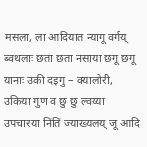मसला, ला आदियात न्यागू वर्गय् ब्वथलाः छता छता नसाया छगू छगू यानाः उकी दइगु – क्यालोरी, उकिया गुण व छु छु ल्वय्या उपचारया निंतिं ज्याख्यलय् जू आदि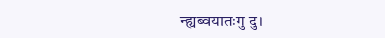न्ह्यब्वयातःगु दु।